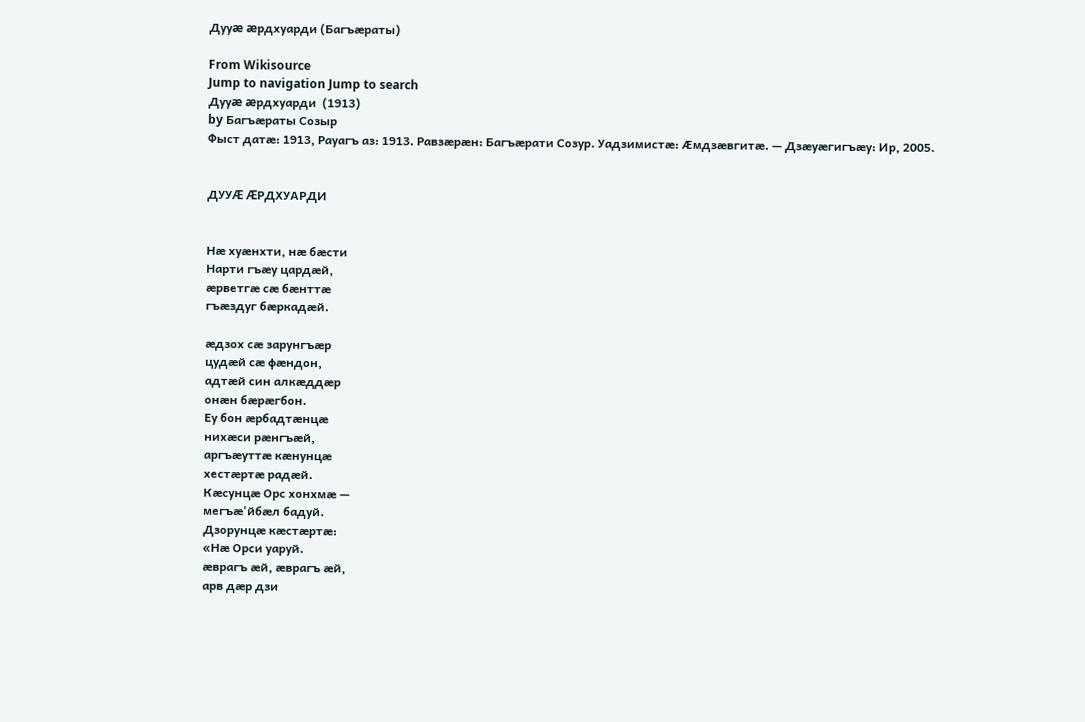Дууæ æрдхуарди (Багъæраты)

From Wikisource
Jump to navigation Jump to search
Дууæ æрдхуарди  (1913)
by Багъæраты Созыр
Фыст датæ: 1913, Рауагъ аз: 1913. Равзæрæн: Багъæрати Созур. Уадзимистæ: Æмдзæвгитæ. — Дзæуæгигъæу: Ир, 2005.


ДУУÆ ÆРДХУАРДИ


Нæ хуæнхти, нæ бæсти
Нарти гъæу цардæй,
æрветгæ сæ бæнттæ
гъæздуг бæркадæй.

æдзох сæ зарунгъæр
цудæй сæ фæндон,
адтæй син алкæддæр
онæн бæрæгбон.
Еу бон æрбадтæнцæ
нихæси рæнгъæй,
аргъæуттæ кæнунцæ
хестæртæ радæй.
Кæсунцæ Орс хонхмæ —
мегъæ'йбæл бадуй.
Дзорунцæ кæстæртæ:
«Нæ Орси уаруй.
æврагъ æй, æврагъ æй,
арв дæр дзи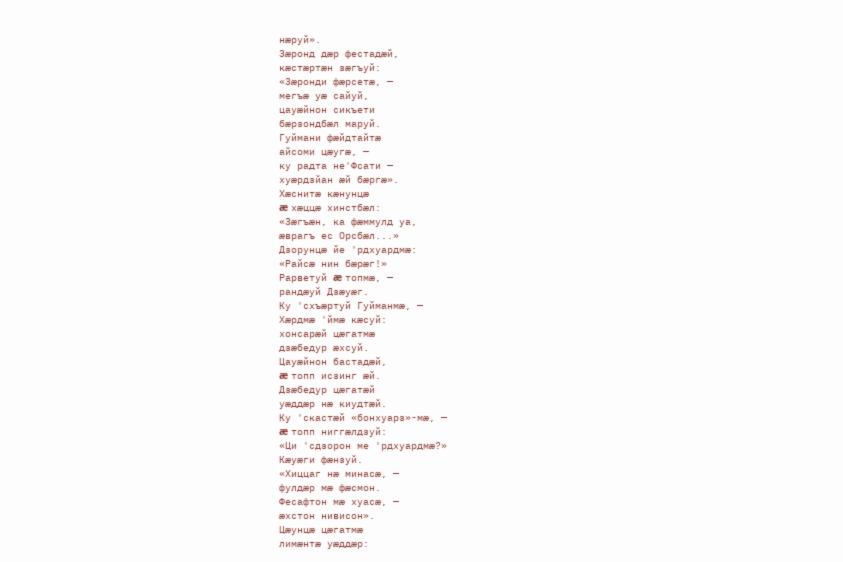нæруй».
Зæронд дæр фестадæй,
кæстæртæн зæгъуй:
«Зæронди фæрсетæ, —
мегъæ уæ сайуй,
цауæйнон сикъети
бæрзондбæл маруй.
Гуймани фæйдтайтæ
айсоми цæугæ, —
ку радта не'Фсати —
хуæрдзйан æй бæргæ».
Хæснитæ кæнунцæ
æ хæццæ хинстбæл:
«Зæгъæн, ка фæммулд уа,
æврагъ ес Орсбæл...»
Дзорунцæ йе 'рдхуардмæ:
«Райсæ нин бæрæг!»
Рарветуй æ топмæ, —
рандæуй Дзæуæг.
Ку 'схъæртуй Гуйманмæ, —
Хæрдмæ 'ймæ кæсуй:
хонсарæй цæгатмæ
дзæбедур æхсуй.
Цауæйнон бастадæй,
æ топп исзинг æй.
Дзæбедур цæгатæй
уæддæр нæ киудтæй.
Ку 'скастæй «бонхуарз»-мæ, —
æ топп ниггæлдзуй:
«Ци 'сдзорон ме 'рдхуардмæ?»
Кæуæги фæнзуй.
«Хиццаг нæ минасæ, —
фулдæр мæ фæсмон.
Фесафтон мæ хуасæ, —
æхстон нивисон».
Цæунцæ цæгатмæ
лимæнтæ уæддæр: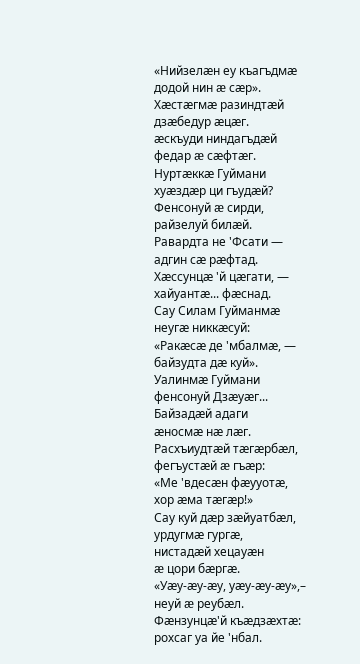«Нийзелæн еу къагъдмæ
додой нин æ сæр».
Хæстæгмæ разиндтæй
дзæбедур æцæг.
æскъуди ниндагъдæй
федар æ сæфтæг.
Нуртæккæ Гуймани
хуæздæр ци гъудæй?
Фенсонуй æ сирди,
райзелуй билæй.
Равардта не 'Фсати —
адгин сæ рæфтад.
Хæссунцæ 'й цæгати, —
хайуантæ... фæснад.
Сау Силам Гуйманмæ
неугæ никкæсуй:
«Ракæсæ де 'мбалмæ, —
байзудта дæ куй».
Уалинмæ Гуймани
фенсонуй Дзæуæг...
Байзадæй адаги
æносмæ нæ лæг.
Расхъиудтæй тæгæрбæл,
фегъустæй æ гъæр:
«Ме 'вдесæн фæууотæ,
хор æма тæгæр!»
Сау куй дæр зæйуатбæл,
урдугмæ гургæ,
нистадæй хецауæн
æ цори бæргæ.
«Уæу-æу-æу, уæу-æу-æу»,–
неуй æ реубæл.
Фæнзунцæ'й къæдзæхтæ:
рохсаг уа йе 'нбал.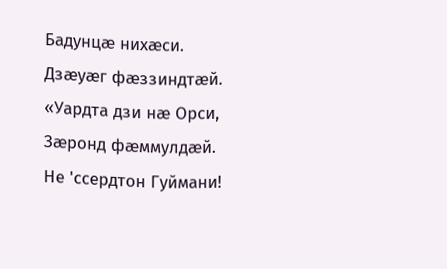Бадунцæ нихæси.
Дзæуæг фæззиндтæй.
«Уардта дзи нæ Орси,
Зæронд фæммулдæй.
Не 'ссердтон Гуймани!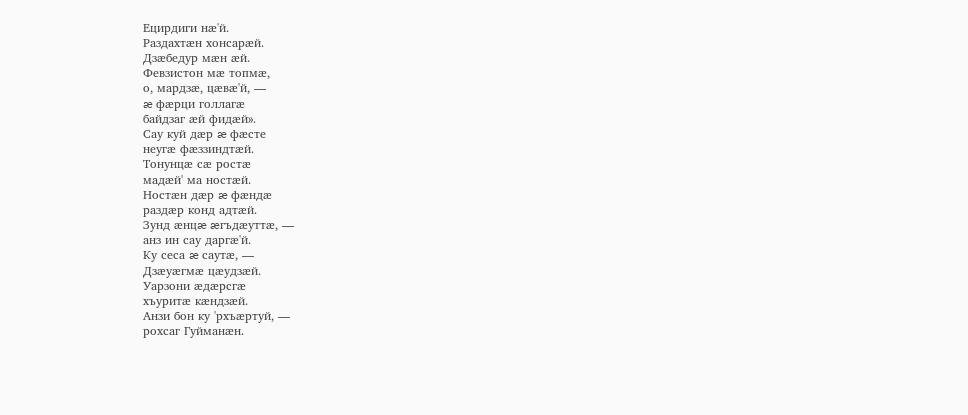Ецирдиги нæ'й.
Раздахтæн хонсарæй.
Дзæбедур мæн æй.
Февзистон мæ топмæ,
о, мардзæ, цæвæ'й, —
æ фæрци голлагæ
байдзаг æй фидæй».
Сау куй дæр æ фæсте
неугæ фæззиндтæй.
Тонунцæ сæ ростæ
мадæй' ма ностæй.
Ностæн дæр æ фæндæ
раздæр конд адтæй.
Зунд æнцæ æгъдæуттæ, —
анз ин сау даргæ'й.
Ку сеса æ саутæ, —
Дзæуæгмæ цæудзæй.
Уарзони æдæрсгæ
хъуритæ кæндзæй.
Анзи бон ку 'рхъæртуй, —
рохсаг Гуйманæн.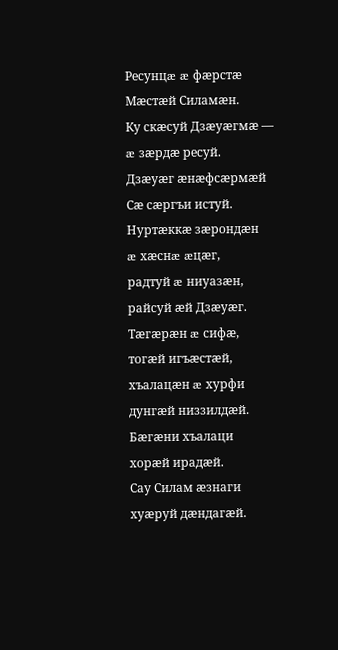Ресунцæ æ фæрстæ
Мæстæй Силамæн.
Ку скæсуй Дзæуæгмæ —
æ зæрдæ ресуй.
Дзæуæг æнæфсæрмæй
Сæ сæргъи истуй.
Нуртæккæ зæрондæн
æ хæснæ æцæг,
радтуй æ ниуазæн,
райсуй æй Дзæуæг.
Тæгæрæн æ сифæ,
тогæй игъæстæй,
хъалацæн æ хурфи
дунгæй низзилдæй.
Бæгæни хъалаци
хорæй ирадæй.
Сау Силам æзнаги
хуæруй дæндагæй.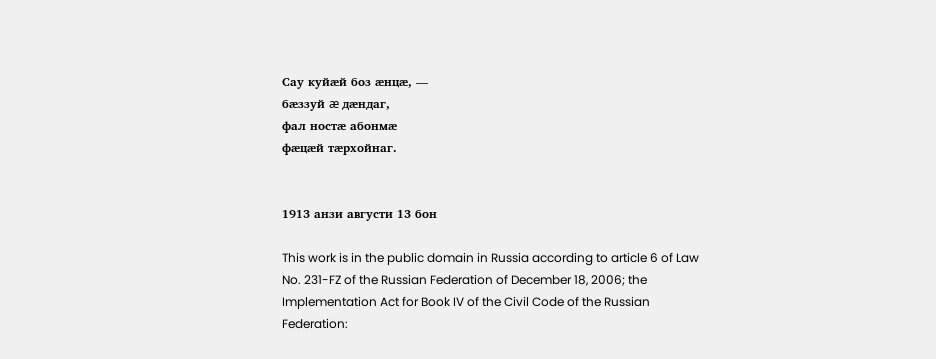Сау куйæй боз æнцæ, —
бæззуй æ дæндаг,
фал ностæ абонмæ
фæцæй тæрхойнаг.


1913 анзи августи 13 бон

This work is in the public domain in Russia according to article 6 of Law No. 231-FZ of the Russian Federation of December 18, 2006; the Implementation Act for Book IV of the Civil Code of the Russian Federation: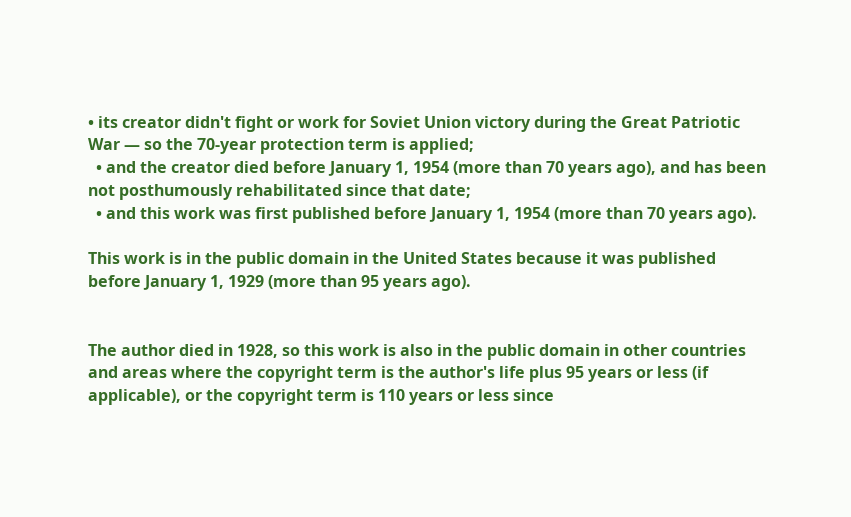• its creator didn't fight or work for Soviet Union victory during the Great Patriotic War — so the 70-year protection term is applied;
  • and the creator died before January 1, 1954 (more than 70 years ago), and has been not posthumously rehabilitated since that date;
  • and this work was first published before January 1, 1954 (more than 70 years ago).

This work is in the public domain in the United States because it was published before January 1, 1929 (more than 95 years ago).


The author died in 1928, so this work is also in the public domain in other countries and areas where the copyright term is the author's life plus 95 years or less (if applicable), or the copyright term is 110 years or less since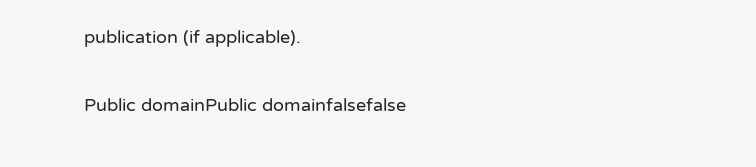publication (if applicable).

Public domainPublic domainfalsefalse